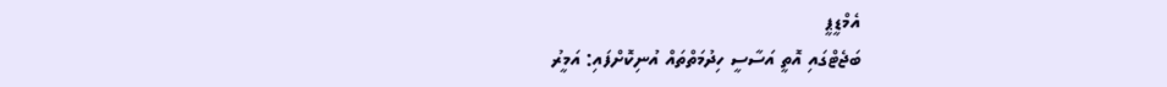އެމްޑީޕީ
ބަޖެޓްގައި އޮތީ އަސާސީ ހިދުމަތްތައް އުނިކޮށްފައި: އަމީރު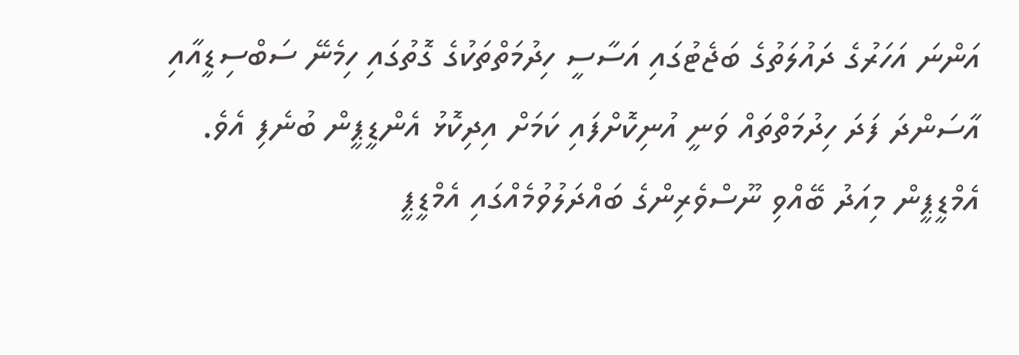އަންނަ އަހަރުގެ ދައުލަތުގެ ބަޖެޓުގައި އަސާސީ ހިދުމަތްތަކުގެ ގޮތުގައި ހިމެނޭ ސަބްސިޑީއާއި އާސަންދަ ފަދަ ހިދުމަތްތައް ވަނީ އުނިކޮށްފައި ކަމަށް އިދިކޮޅު އެންޑީޕީން ބުނެފި އެވެ.
އެމްޑީޕީން މިއަދު ބޭއްވި ނޫސްވެރިންގެ ބައްދަލުވުމެއްގައި އެމްޑީޕީ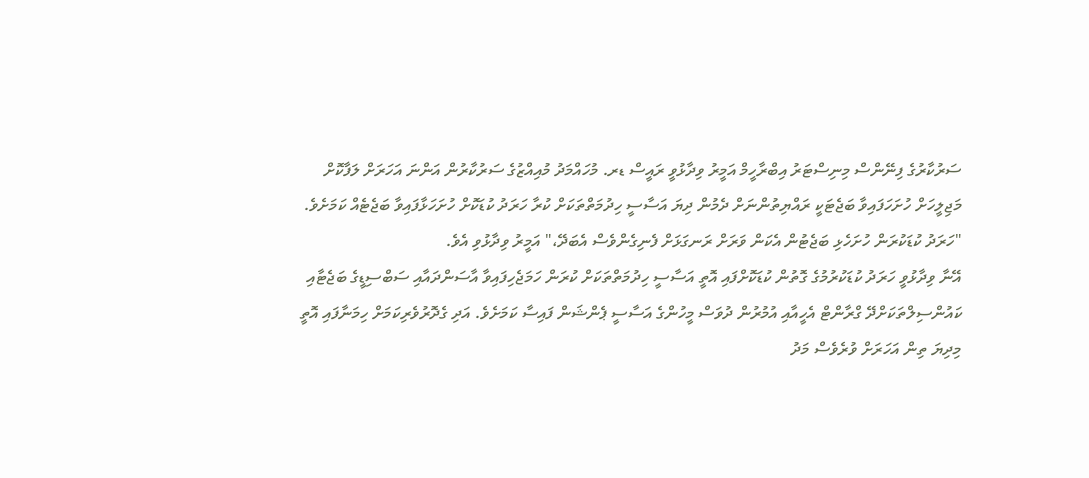ސަރުކާރުގެ ފިނޭންސް މިނިސްޓަރު އިބްރާހީމް އަމީރު ވިދާޅުވީ ރައީސް ޑރ. މުހައްމަދު މުއިއްޒުގެ ސަރުކާރުން އަންނަ އަހަރަށް ލަފާކޮށް މަޖިލީހަށް ހުށަހަފައިވާ ބަޖެޓަކީ ރައްޔިތުންނަށް ދެމުން ދިޔަ އަސާސީ ހިދުމަތްތަކަށް ކުރާ ހަރަދު ކުޑަކޮށް ހުށަހަޅާފައިވާ ބަޖެޓެއް ކަމަށެވެ.
"ހަރަދު ކުޑަކުރަން ހުށަހެޅި ބަޖެޓުން އެކަން ވަރަށް ރަނގަޅަށް ފެނިގެންވެސް އެބަދޭ،" އަމީރު ވިދާޅުވި އެވެ.
އޭނާ ވިދާޅުވީ ހަރަދު ކުޑަކުރުމުގެ ގޮތުން ކުޑަކޮށްފައި އޮތީ އަސާސީ ހިދުމަތްތަކަށް ކުރަން ހަމަޖެހިފައިވާ އާސަންދައާއި ސަބްސިޑީގެ ބަޖެޓާއި ކައުންސިލްތަކަށްދޭ ގްރާންޓް އެހީއާއި އުމުރުން ދުވަސް މީހުންގެ އަސާސީ ޕެންޝަން ފައިސާ ކަމަށެވެ. އަދި ގެދޮރުވެރިކަމަށް ހިމަނާފައި އޮތީ މިދިޔަ ތިން އަހަރަށް ވުރެވެސް މަދު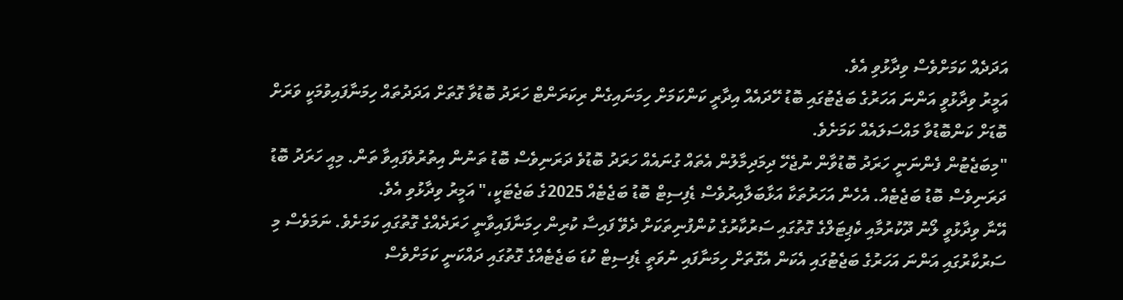އަދަދެއް ކަމަށްވެސް ވިދާޅުވި އެވެ.
އަމީރު ވިދާޅުވީ އަންނަ އަހަރުގެ ބަޖެޓުގައި ބޮޑު ހޭދައެއް އިދާރީ ކަންކަމަށް ހިމަނައިގެން ރިކަރަންޓް ހަރަދު ބޮޑުވާ ގޮތަށް އަދަދުތައް ހިމަނާފައިވުމަކީ ވަރަށް ބޮޑަށް ކަންބޮޑުވާ މައްސަލައެއް ކަމަށެވެ.
"މިބަޖެޓުން ފެންނަނީ ހަރަދު ބޮޑުވާން ނުޖެހޭ ދިމަދިމާލުން އެތައް ގުނައެއް ހަރަދު ބޮޑުވެ ދަރަނިވެސް ބޮޑު ތަނުން އިތުރުވެފައިވާ ތަން. މިއީ ހަރަދު ބޮޑު ދަރަނިވެސް ބޮޑު ބަޖެޓެއް. އެހެން އަހަރުތަކާ އަޅާބަލާއިރުވެސް ޑެފިސިޓް ބޮޑު ބަޖެޓެއް 2025ގެ ބަޖެޓަކީ،" އަމީރު ވިދާޅުވި އެވެ.
އޭނާ ވިދާޅުވީ ލޯނު ދޫކުރުމާއި ކެޕިޓަލްގެ ގޮތުގައި ސަރުކާރުގެ ކުންފުނިތަކަށް ދެވޭ ފައިސާ ކުރިން ހިމަނާފައިވާނީ ހަރަދެއްގެ ގޮތުގައި ކަމަށެވެ. ނަމަވެސް މި ސަރުކާރުގައި އަންނަ އަހަރުގެ ބަޖެޓުގައި އެކަން އެގޮތަށް ހިމަނާފައި ނުވަތީ ޑެފިސިޓް ކުޑަ ބަޖެޓެއްގެ ގޮތުގައި ދައްކަނީ ކަމަށްވެސް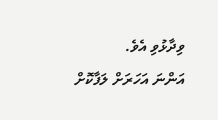ވިދާޅުވި އެވެ.
އަންނަ އަހަރަށް ލަފާކޮށް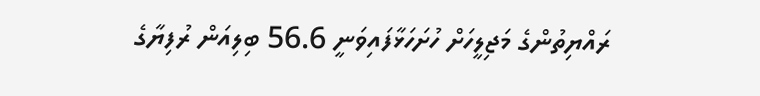ރައްޔިތުންގެ މަޖިލީހަށް ހުށަހަޅާފައިވަނީ 56.6 ބިލިއަން ރުފިޔާގެ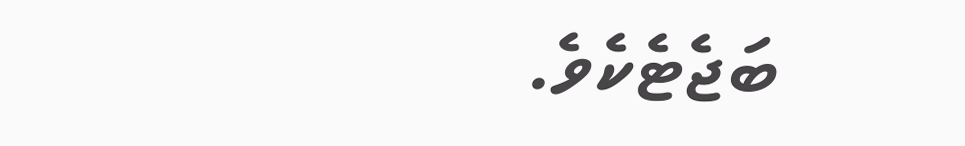ބަޖެޓެކެވެ.